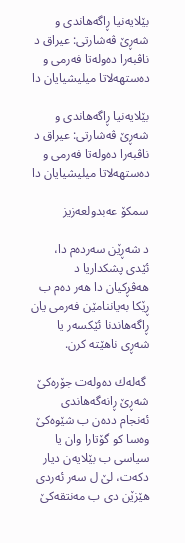بێلایه‌نیا ڕاگه‌هاندی و شه‌ڕێ ڤه‌شارتی: عیراق د ناڤبه‌را ده‌وله‌تا فه‌رمی و ده‌ستهه‌لاتا میلیشیایان دا

بێلایه‌نیا ڕاگه‌هاندی و شه‌ڕێ ڤه‌شارتی: عیراق د ناڤبه‌را ده‌وله‌تا فه‌رمی و ده‌ستهه‌لاتا میلیشیایان دا

سمکۆ عەبدولعەزیز

د شه‌ڕێن سه‌رده‌م دا، ئێدی پشكداریا د هه‌ڤڕكیان دا هه‌ر ده‌م ب ڕێكا به‌یاننامێن فه‌رمی یان ڕاگه‌هاندنا ئێكسه‌ر یا شه‌ڕی ناهێته‌ كرن.

 گه‌له‌ك ده‌وله‌ت جۆره‌كێ شه‌ڕێ ڕانه‌گه‌هاندی ئه‌نجام دده‌ن ب شێوه‌كێ وه‌سا كو گۆتارا وان یا سیاسی ب بێلایه‌ن دیار دكه‌ت، لێ ل سه‌ر ئه‌ردی هێزێن دی ب مه‌نتقه‌كێ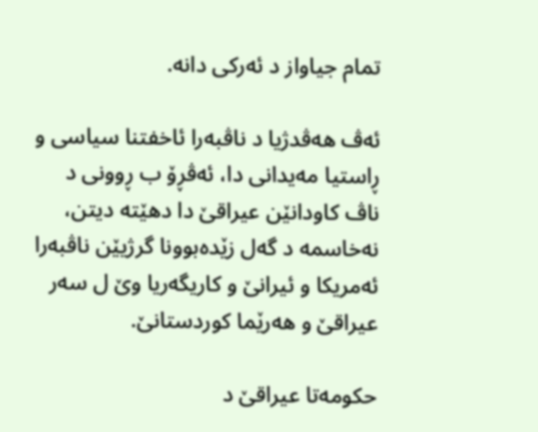تمام جیاواز د ئه‌ركی دانه‌.

ئه‌ڤ هه‌ڤدژیا د ناڤبه‌را ئاخفتنا سیاسی و ڕاستیا مه‌یدانی دا، ئه‌ڤڕۆ ب ڕوونی د ناڤ كاودانێن عیراقێ دا دهێته‌ دیتن، نه‌خاسمه‌ د گه‌ل زێده‌بوونا گرژیێن ناڤبه‌را ئه‌مریكا و ئیرانێ و كاریگه‌ریا وێ ل سه‌ر عیراقێ و هه‌رێما كوردستانێ.

حكومه‌تا عیراقێ د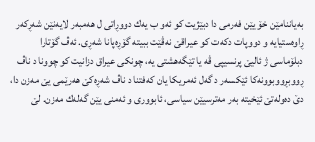به‌یاننامێن خۆ یێن فه‌رمی دا دبێژیت كو ئه‌و ب یه‌ك دووڕاتی ل هه‌مبه‌ر لایه‌نێن شه‌ڕكه‌ر ڕاوه‌ستیایه‌ و دووپات دكه‌ت كو عیراقێ نه‌ڤێت ببیته‌ گۆڕه‌پانا شه‌ڕی. ئه‌ڤ گۆتارا دبلۆماسی ژ ئالیێ پرنسیپی ڤه‌ یا تێگه‌هشتی یه‌، چونكی عیراق دزانیت كو چوونا د ناڤ ڕووبڕووبوونه‌كا ئێكسه‌ر د گه‌ل ئه‌مریكا یان كه‌فتنا د ناڤ شه‌ڕه‌كێ هه‌رێمی یێ مه‌زن دا، دێ ده‌وله‌تێ ئێخیته‌ به‌ر مه‌ترسیێن سیاسی، ئابووری و ئه‌منی یێن گه‌له‌ك مه‌زن. لێ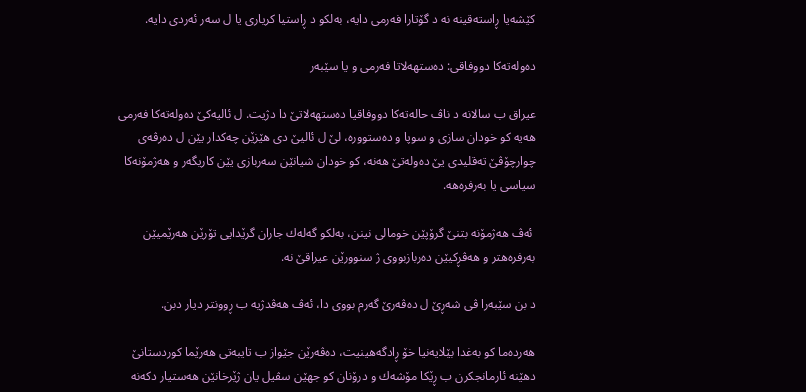كێشه‌یا ڕاسته‌قینه‌ نه‌ د گۆتارا فه‌رمی دایه‌، به‌لكو د ڕاستیا كریاری یا ل سه‌ر ئه‌ردی دایه‌.

ده‌وله‌ته‌كا دووفاقی: ده‌ستهه‌لاتا فه‌رمی و یا سێبه‌ر

عيراق ب سالانه‌ د ناڤ حاله‌ته‌كا دووفاقیا ده‌ستهه‌لاتێ دا دژیت. ل ئالیه‌كێ ده‌وله‌ته‌كا فه‌رمی هه‌یه‌ كو خودان سازی و سوپا و ده‌ستووره‌، لێ ل ئالیێ دی هێزێن چه‌كدار یێن ل ده‌رڤه‌ی چوارچۆڤێ ته‌قلیدی یێ ده‌وله‌تێ هه‌نه‌، كو خودان شیانێن سه‌ربازی یێن كاریگه‌ر و هه‌ژمۆنه‌كا سیاسی یا به‌رفره‌هه‌.

 ئه‌ڤ هه‌ژمۆنه‌ بتنێ گرۆپێن خومالی نینن، به‌لكو گه‌له‌ك جاران گرێدایی تۆرێن هه‌رێمیێن به‌رفره‌هتر و هه‌ڤڕكیێن ده‌ربازبووی ژ سنوورێن عیراقێ نه‌.

د بن سێبه‌را ڤی شه‌ڕێ ل ده‌ڤه‌رێ گه‌رم بووی دا، ئه‌ڤ هه‌ڤدژیه‌ ب ڕوونتر دیار دبن.

هه‌رده‌ما كو به‌غدا بێلایه‌نیا خۆ ڕادگه‌هینیت، ده‌ڤه‌رێن جێواز ب تایبه‌تی هه‌رێما كوردستانێ دهێنه‌ ئارمانجكرن ب ڕێكا مۆشه‌ك و درۆنان كو جهێن سڤیل یان ژێرخانێن هه‌ستیار دكه‌نه‌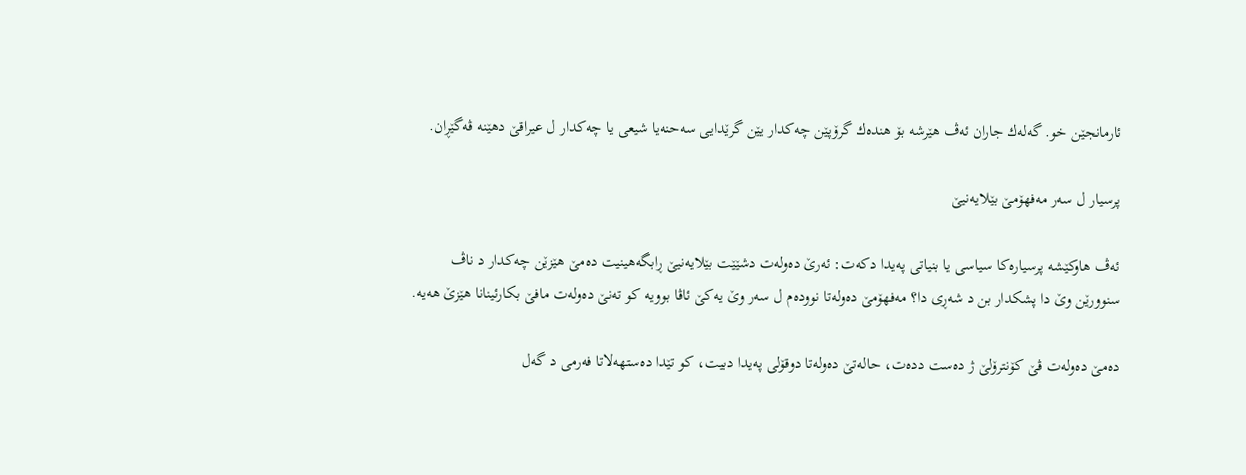ئارمانجێن خو. گه‌له‌ك جاران ئه‌ڤ هێرشه‌ بۆ هنده‌ك گرۆپێن چه‌كدار یێن گرێدایی سه‌حنه‌یا شیعی یا چه‌كدار ل عیراقێ دهێنه‌ ڤه‌گێڕان.

پرسیار ل سه‌ر مه‌فهۆمێ بێلایه‌نیێ

ئه‌ڤ هاوكێشه‌ پرسیاره‌كا سیاسی یا بنیاتی په‌یدا دكه‌ت: ئه‌رێ ده‌وله‌ت دشێێت بێلایه‌نیێ ڕابگه‌هینیت ده‌مێ هێزێن چه‌كدار د ناڤ سنوورێن وێ دا پشكدار بن د شه‌ڕی دا؟ مه‌فهۆمێ ده‌وله‌تا نووده‌م ل سه‌ر وێ یه‌كێ ئاڤا بوویه‌ كو ته‌نێ ده‌وله‌ت مافێ بكارئینانا هێزێ هه‌یه‌.

ده‌مێ ده‌وله‌ت ڤێ كۆنترۆلێ ژ ده‌ست دده‌ت، حاله‌تێ ده‌وله‌تا دوقۆلی په‌یدا دبیت، كو تێدا ده‌ستهه‌لاتا فه‌رمی د گه‌ل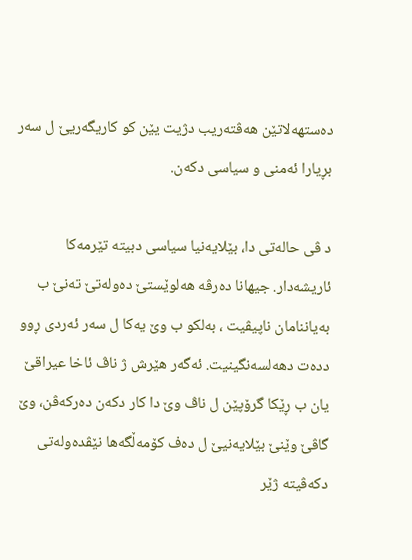ده‌ستهه‌لاتێن هه‌ڤته‌ریب دژیت یێن كو كاریگه‌ریێ ل سه‌ر بڕیارا ئه‌منی و سیاسی دكه‌ن.

د ڤی حاله‌تی دا، بێلایه‌نیا سیاسی دبیته‌ تێرمه‌كا ئاریشه‌دار. جیهانا ده‌رڤه‌ هه‌لوێستێ ده‌وله‌تێ ته‌نێ ب به‌یاننامان ناپیڤیت ، به‌لكو ب وێ یه‌كا ل سه‌ر ئه‌ردی ڕوو دده‌ت دهه‌لسه‌نگینیت. ئه‌گه‌ر هێرش ژ ناڤ ئاخا عیراقێ یان ب ڕێكا گرۆپێن ل ناڤ وێ دا كار دكه‌ن ده‌ركه‌ڤن، وێ گاڤێ وێنێ بێلایه‌نیێ ل ده‌ف كۆمه‌ڵگه‌ها نێڤده‌وله‌تی دكه‌ڤیته‌ ژێر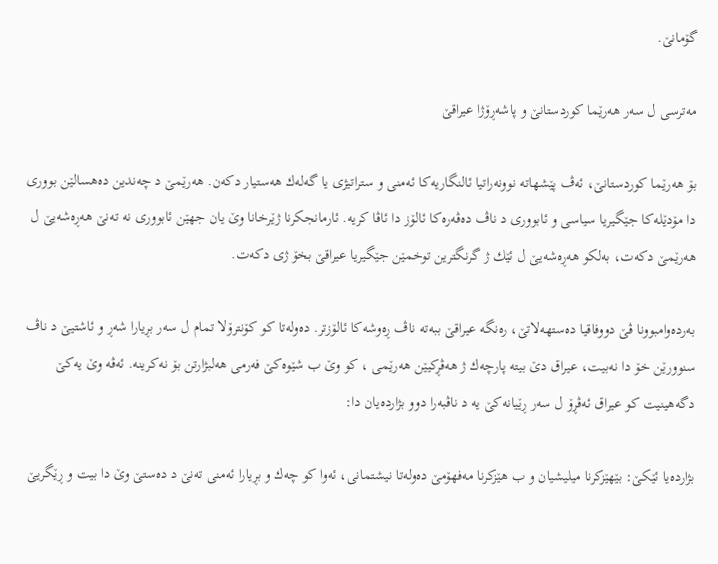گۆمانێ.

مه‌ترسی ل سه‌ر هه‌رێما كوردستانێ و پاشه‌ڕۆژا عیراقێ

بۆ هه‌رێما كوردستانێ، ئه‌ڤ پێشهاته‌ نوونه‌راتیا ئالنگاریه‌كا ئه‌منی و ستراتیژی یا گه‌له‌ك هه‌ستیار دكه‌ن. هه‌رێمێ د چه‌ندین ده‌هسالێن بووری دا مۆدێله‌كا جێگیریا سیاسی و ئابووری د ناڤ ده‌ڤه‌ره‌كا ئالۆز دا ئاڤا كریه‌. ئارمانجكرنا ژێرخانا وێ یان جهێن ئابووری نه‌ ته‌نێ هه‌ڕه‌شه‌یێ ل هه‌رێمێ دكه‌ت، به‌لكو هه‌ڕه‌شه‌یێ ل ئێك ژ گرنگترین توخمێن جێگیریا عیراقێ بخۆ ژی دكه‌ت.

به‌رده‌وامبوونا ڤێ دووفاقیا ده‌ستهه‌لاتێ، ره‌نگه‌ عیراقێ ببه‌ته‌ ناڤ ڕه‌وشه‌كا ئالۆزتر. ده‌وله‌تا كو كۆنترۆلا تمام ل سه‌ر بڕیارا شه‌ڕ و ئاشتیێ د ناڤ سنوورێن خۆ دا نه‌بیت، عیراق دێ بیته‌ پارچه‌ك ژ هه‌ڤڕكیێن هه‌رێمى ، كو وێ ب شێوه‌كێ فه‌رمی هه‌لبژارتن بۆ نه‌كرینه‌. ئه‌ڤه‌ وێ یه‌كێ دگه‌هینیت كو عیراق ئه‌ڤڕۆ ل سه‌ر ڕێیانه‌كێ یه‌ د ناڤبه‌را دوو بژارده‌یان دا:

بژارده‌یا ئێكێ: بێهێزكرنا میلیشیان و ب هێزكرنا مه‌فهۆمێ ده‌وله‌تا نیشتمانی، ئه‌وا كو چه‌ك و بڕیارا ئه‌منی ته‌نێ د ده‌ستێ وێ دا بیت و ڕێگریێ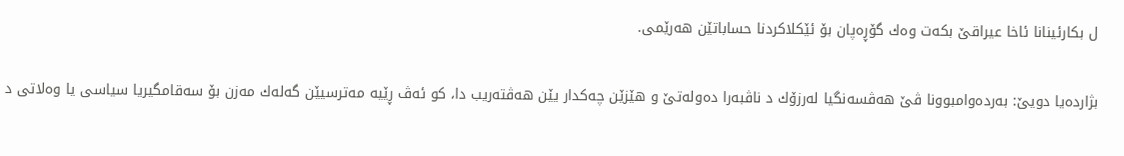ل بكارئینانا ئاخا عیراقێ بكه‌ت وه‌ك گۆڕه‌پان بۆ ئێكلاكردنا حساباتێن هه‌رێمی.

بژارده‌یا دویێ: به‌رده‌وامبوونا ڤێ هه‌ڤسه‌نگیا له‌رزۆك د ناڤبه‌را ده‌وله‌تێ و هێزێن چه‌كدار یێن هه‌ڤته‌ریب دا، كو ئه‌ڤ ڕێیه‌ مه‌ترسیێن گه‌له‌ك مه‌زن بۆ سه‌قامگیریا سیاسی یا وه‌لاتی د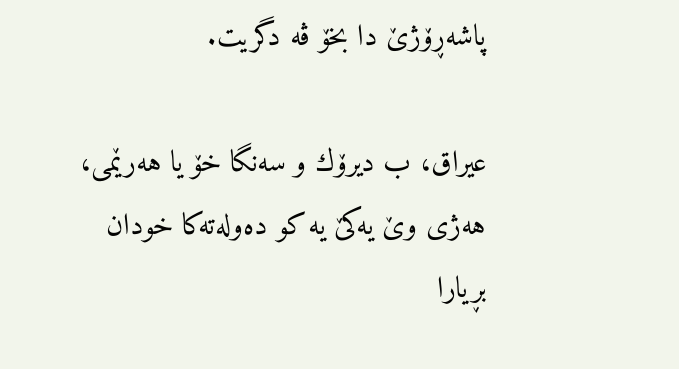پاشه‌ڕۆژێ دا بخۆ ڤه‌ دگریت.

عيراق، ب دیرۆك و سه‌نگا خۆ یا هه‌رێمی، هه‌ژی وێ یه‌كێ یه‌ كو ده‌وله‌ته‌كا خودان بڕیارا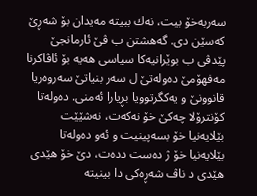سه‌ربه‌خۆ بیت، نه‌ك ببیته‌ مه‌یدان بۆ شه‌ڕێ كه‌سێن دی. گه‌هشتن ب ڤێ ئارمانجێ پێدڤی ب بوێرانیه‌كا سیاسی هه‌یه‌ بۆ ئاڤاكرنا مه‌فهۆمێ ده‌وله‌تێ ل سه‌ر بنیاتێ سه‌روه‌ریا قانوونێ و یه‌كگرتوویا بڕیارا ئه‌منی. ده‌وله‌تا كۆنترۆلا چه‌كێ خۆ نه‌كه‌ت، نه‌شێێت بێلایه‌نیا خۆ بسه‌پینیت و ئه‌و ده‌وله‌تا بێلایه‌نیا خۆ ژ ده‌ست دده‌ت، دێ خۆ هێدی هێدی د ناڤ شه‌ڕه‌كی دا بینیته‌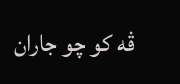ڤه‌ كو چو جاران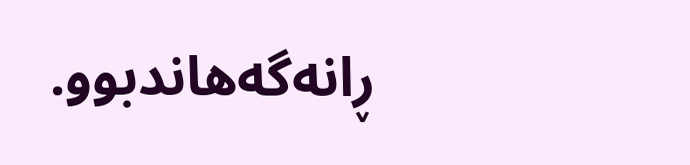ڕانه‌گه‌هاندبوو.